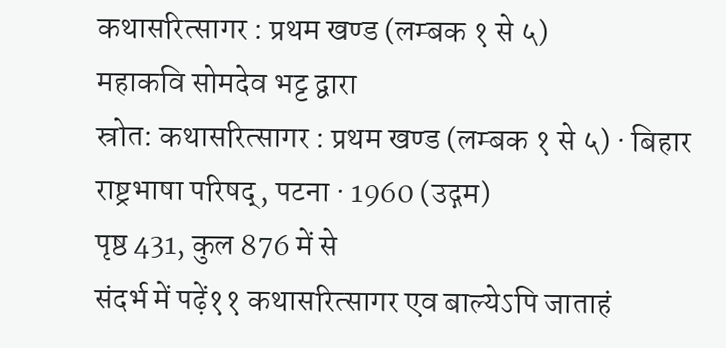कथासरित्सागर : प्रथम खण्ड (लम्बक १ से ५)
महाकवि सोमदेव भट्ट द्वारा
स्रोत: कथासरित्सागर : प्रथम खण्ड (लम्बक १ से ५) · बिहार राष्ट्रभाषा परिषद्, पटना · 1960 (उद्गम)
पृष्ठ 431, कुल 876 में से
संदर्भ में पढ़ें११ कथासरित्सागर एव बाल्येऽपि जाताहं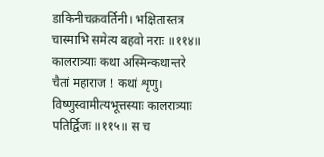डाकिनीचक्रवर्तिनी। भक्षितास्तत्र चास्माभि समेत्य बहवो नराः ॥११४॥ कालरात्र्याः कथा अस्मिन्कथान्तरे चैतां महाराज ! कथां शृणु। विष्णुस्वामीत्यभूत्तस्याः कालरात्र्याः पतिर्द्विजः ॥११५॥ स च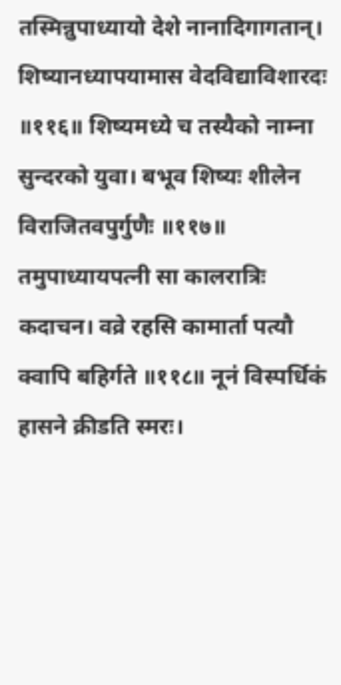तस्मिन्नुपाध्यायो देशे नानादिगागतान्। शिष्यानध्यापयामास वेदविद्याविशारदः ॥११६॥ शिष्यमध्ये च तस्यैको नाम्ना सुन्दरको युवा। बभूव शिष्यः शीलेन विराजितवपुर्गुणैः ॥११७॥ तमुपाध्यायपत्नी सा कालरात्रिः कदाचन। वव्रे रहसि कामार्ता पत्यौ क्वापि बहिर्गते ॥११८॥ नूनं विस्पर्धिकं हासने क्रीडति स्मरः।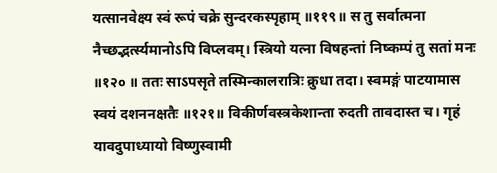यत्सानवेक्ष्य स्वं रूपं चक्रे सुन्दरकस्पृहाम् ॥११९॥ स तु सर्वात्मना नैच्छद्भर्त्स्यमानोऽपि विप्लवम्। स्त्रियो यत्ना विषहन्तां निष्कम्पं तु सतां मनः ॥१२० ॥ ततः साऽपसृते तस्मिन्कालरात्रिः क्रुधा तदा। स्वमङ्गं पाटयामास स्वयं दशननक्षतैः ॥१२१॥ विकीर्णवस्त्रकेशान्ता रुदती तावदास्त च। गृहं यावदुपाध्यायो विष्णुस्वामी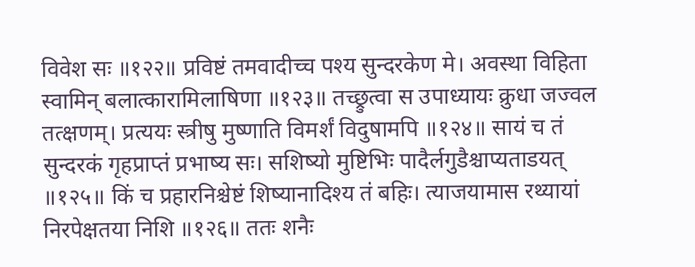विवेश सः ॥१२२॥ प्रविष्टं तमवादीच्च पश्य सुन्दरकेण मे। अवस्था विहिता स्वामिन् बलात्कारामिलाषिणा ॥१२३॥ तच्छ्रुत्वा स उपाध्यायः क्रुधा जज्वल तत्क्षणम्। प्रत्ययः स्त्रीषु मुष्णाति विमर्शं विदुषामपि ॥१२४॥ सायं च तं सुन्दरकं गृहप्राप्तं प्रभाष्य सः। सशिष्यो मुष्टिभिः पादैर्लगुडैश्चाप्यताडयत् ॥१२५॥ किं च प्रहारनिश्चेष्टं शिष्यानादिश्य तं बहिः। त्याजयामास रथ्यायां निरपेक्षतया निशि ॥१२६॥ ततः शनैः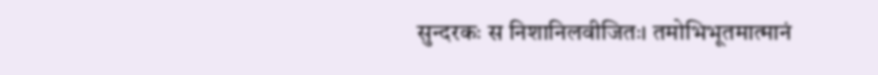सुन्दरकः स निशानिलवीजितः। तमोभिभूतमात्मानं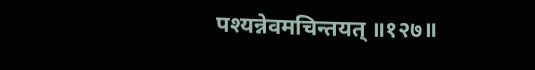पश्यन्नेवमचिन्तयत् ॥१२७॥